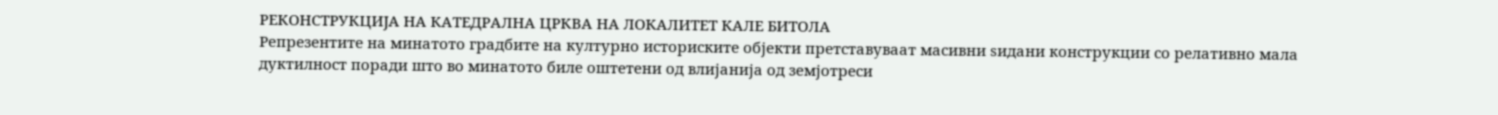РЕКОНСТРУКЦИЈА НА КАТЕДРАЛНА ЦРКВА НА ЛОКАЛИТЕТ КАЛЕ БИТОЛА
Репрезентите на минатото градбите на културно историските објекти претставуваат масивни ѕидани конструкции со релативно мала дуктилност поради што во минатото биле оштетени од влијанија од земјотреси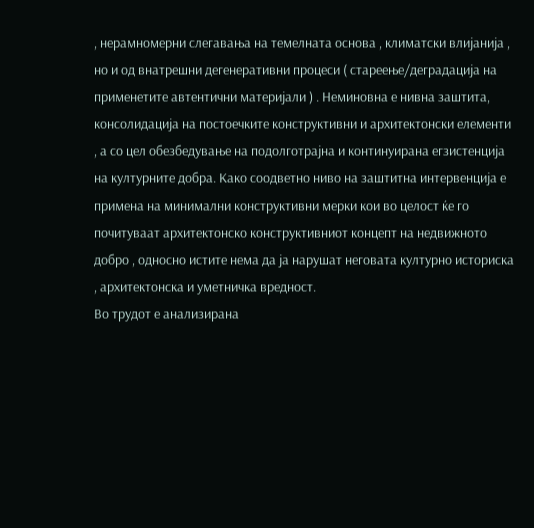, нерамномерни слегавања на темелната основа , климатски влијанија , но и од внатрешни дегенеративни процеси ( стареење/деградација на применетите автентични материјали ) . Неминовна е нивна заштита, консолидација на постоечките конструктивни и архитектонски елементи , а со цел обезбедување на подолготрајна и континуирана егзистенција на културните добра. Како соодветно ниво на заштитна интервенција е примена на минимални конструктивни мерки кои во целост ќе го почитуваат архитектонско конструктивниот концепт на недвижното добро , односно истите нема да ја нарушат неговата културно историска , архитектонска и уметничка вредност.
Во трудот е анализирана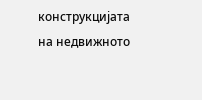конструкцијата на недвижното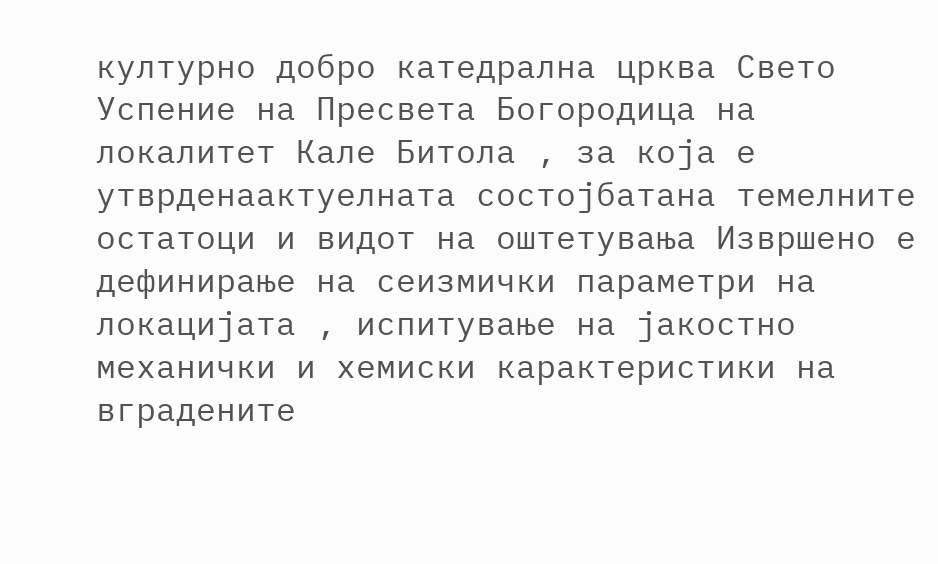културно добро катедрална црква Свето Успение на Пресвета Богородица на локалитет Кале Битола , за која е утврденаактуелната состојбатана темелните остатоци и видот на оштетувања Извршено е дефинирање на сеизмички параметри на локацијата , испитување на јакостно механички и хемиски карактеристики на вградените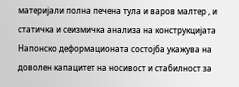материјали полна печена тула и варов малтер , и статичка и сеизмичка анализа на конструкцијата Напонско деформационата состојба укажува на доволен капацитет на носивост и стабилност за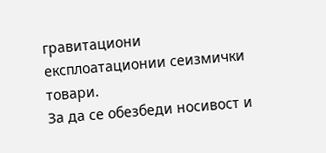гравитациони експлоатационии сеизмички товари.
За да се обезбеди носивост и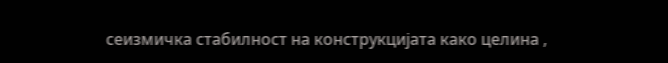сеизмичка стабилност на конструкцијата како целина ,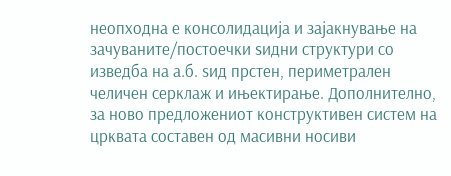неопходна е консолидација и зајакнување на зачуваните/постоечки ѕидни структури со изведба на а.б. ѕид прстен, периметрален челичен серклаж и ињектирање. Дополнително, за ново предложениот конструктивен систем на црквата составен од масивни носиви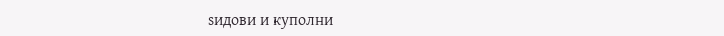ѕидови и куполни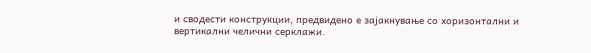и сводести конструкции, предвидено е зајакнување со хоризонтални и вертикални челични серклажи.